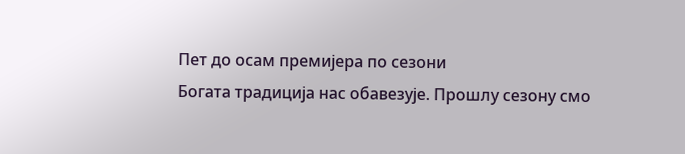Пет до осам премијера по сезони
Богата традиција нас обавезује. Прошлу сезону смо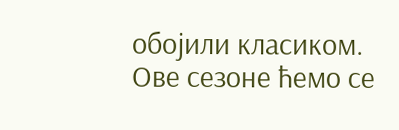обојили класиком. Ове сезоне ћемо се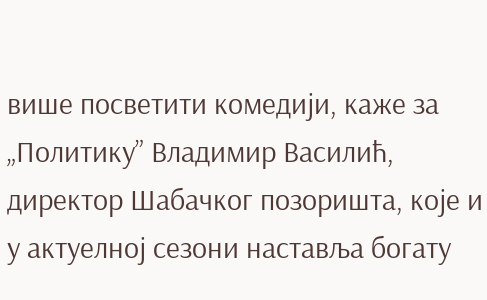више посветити комедији, каже за „Политику” Владимир Василић, директор Шабачког позоришта, које и у актуелној сезони наставља богату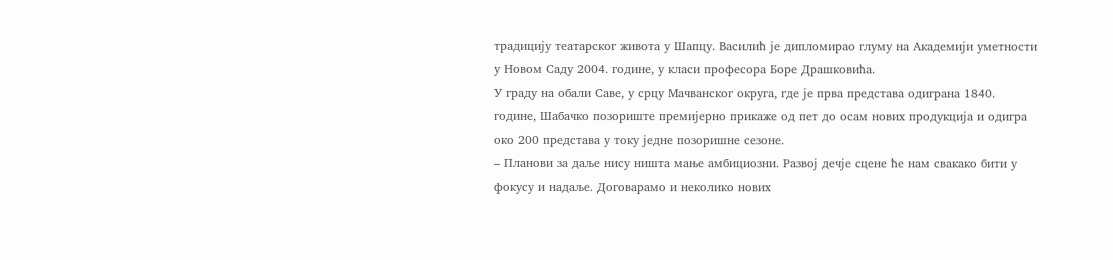традицију театарског живота у Шапцу. Василић је дипломирао глуму на Академији уметности у Новом Саду 2004. године, у класи професора Боре Драшковића.
У граду на обали Саве, у срцу Мачванског округа, где је прва представа одиграна 1840. године, Шабачко позориште премијерно прикаже од пет до осам нових продукција и одигра око 200 представа у току једне позоришне сезоне.
– Планови за даље нису ништа мање амбициозни. Развој дечје сцене ће нам свакако бити у фокусу и надаље. Договарамо и неколико нових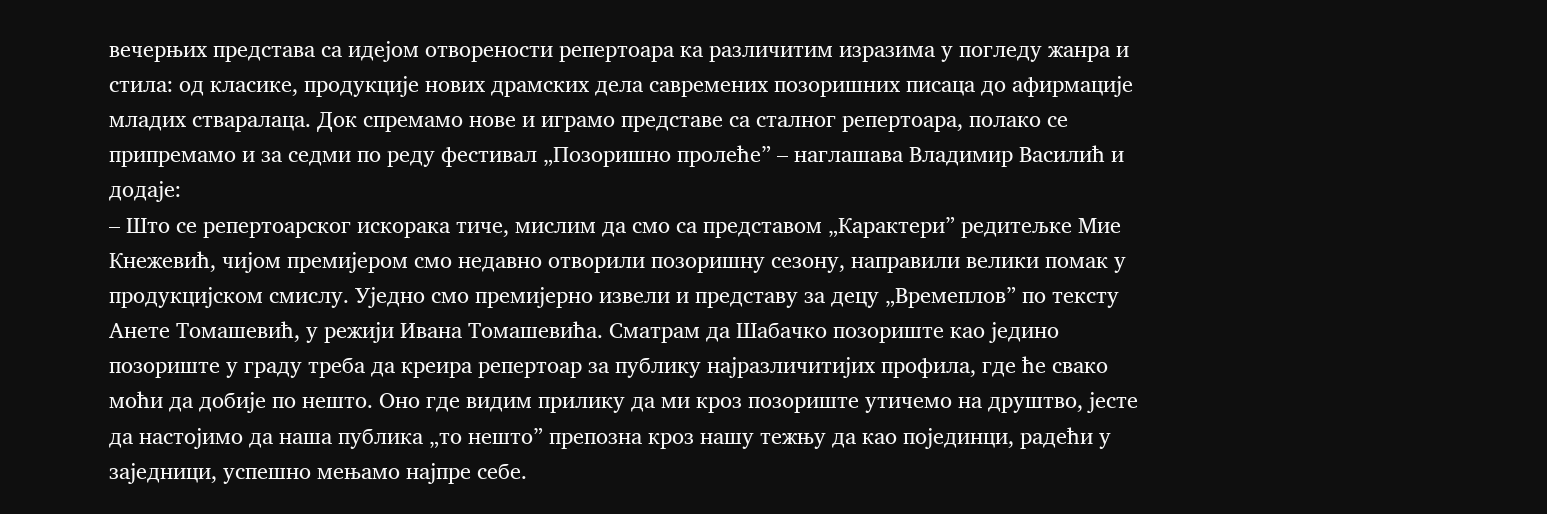вечерњих представа са идејом отворености репертоара ка различитим изразима у погледу жанра и стила: од класике, продукције нових драмских дела савремених позоришних писаца до афирмације младих стваралаца. Док спремамо нове и играмо представе са сталног репертоара, полако се припремамо и за седми по реду фестивал „Позоришно пролеће” – наглашава Владимир Василић и додаје:
– Што се репертоарског искорака тиче, мислим да смо са представом „Карактери” редитељке Мие Кнежевић, чијом премијером смо недавно отворили позоришну сезону, направили велики помак у продукцијском смислу. Уједно смо премијерно извели и представу за децу „Времеплов” по тексту Анете Томашевић, у режији Ивана Томашевића. Сматрам да Шабачко позориште као једино позориште у граду треба да креира репертоар за публику најразличитијих профила, где ће свако моћи да добије по нешто. Оно где видим прилику да ми кроз позориште утичемо на друштво, јесте да настојимо да наша публика „то нешто” препозна кроз нашу тежњу да као појединци, радећи у заједници, успешно мењамо најпре себе.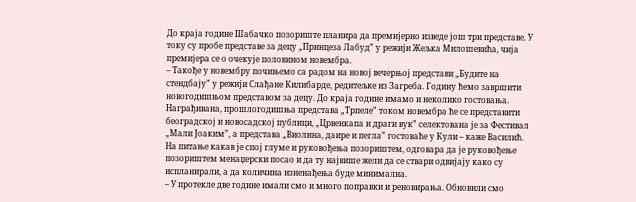До краја године Шабачко позориште планира да премијерно изведе још три представе. У току су пробе представе за децу „Принцеза Лабуд” у режији Жељка Милошевића, чија премијера се о очекује половином новембра.
– Такође у новембру почињемо са радом на новој вечерњој представи „Будите на стендбају” у режији Слађане Килибарде, редитељке из Загреба. Годину ћемо завршити новогодишњом представом за децу. До краја године имамо и неколико гостовања. Награђивана, прошлогодишња представа „Трпеле” током новембра ће се представити београдској и новосадској публици, „Црвенкапа и драги вук” селектована је за Фестивал „Мали Јоаким”, а представа „Виолина, даире и пегла” гостоваће у Кули – каже Василић.
На питање какав је спој глуме и руковођења позориштем, одговара да је руковођење позориштем менаџерски посао и да ту највише жели да се ствари одвијају како су испланирали, а да количина изненађења буде минимална.
– У протекле две године имали смо и много поправки и реновирања. Обновили смо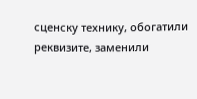сценску технику, обогатили реквизите, заменили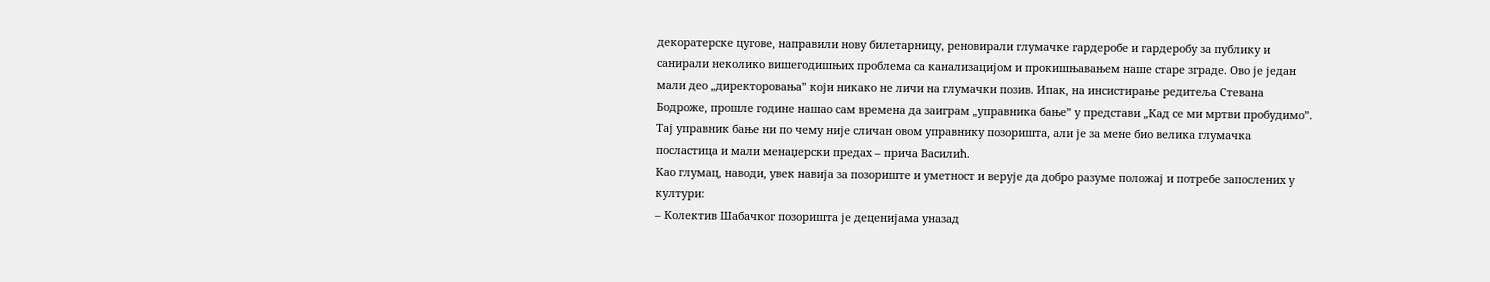декоратерске цугове, направили нову билетарницу, реновирали глумачке гардеробе и гардеробу за публику и санирали неколико вишегодишњих проблема са канализацијом и прокишњавањем наше старе зграде. Ово је један мали део „директоровања” који никако не личи на глумачки позив. Ипак, на инсистирање редитеља Стевана Бодроже, прошле године нашао сам времена да заиграм „управника бање” у представи „Кад се ми мртви пробудимо”. Тај управник бање ни по чему није сличан овом управнику позоришта, али је за мене био велика глумачка посластица и мали менаџерски предах – прича Василић.
Као глумац, наводи, увек навија за позориште и уметност и верује да добро разуме положај и потребе запослених у култури:
– Колектив Шабачког позоришта је деценијама уназад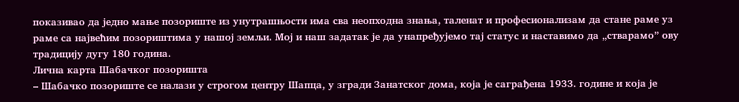показивао да једно мање позориште из унутрашњости има сва неопходна знања, таленат и професионализам да стане раме уз раме са највећим позориштима у нашој земљи. Мој и наш задатак је да унапређујемо тај статус и наставимо да „стварамо” ову традицију дугу 180 година.
Лична карта Шабачког позоришта
– Шабачко позориште се налази у строгом центру Шапца, у згради Занатског дома, која је саграђена 1933. године и која је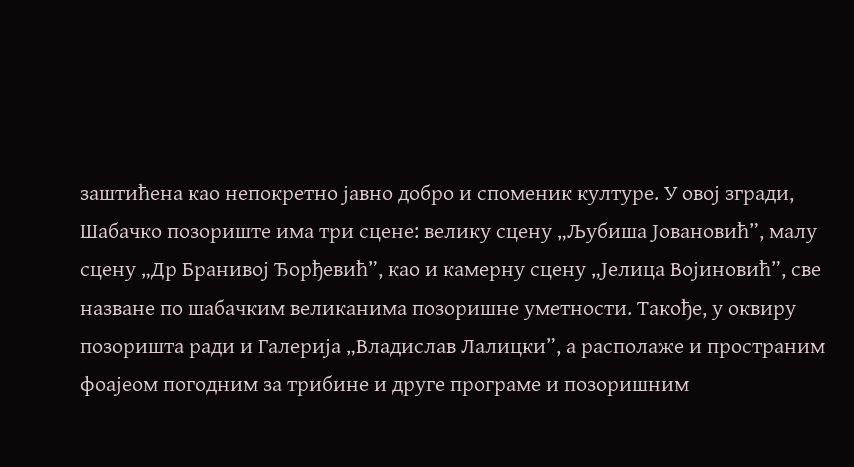заштићена као непокретно јавно добро и споменик културе. У овој згради, Шабачко позориште има три сцене: велику сцену „Љубиша Јовановић”, малу сцену „Др Бранивој Ђорђевић”, као и камерну сцену „Јелица Војиновић”, све назване по шабачким великанима позоришне уметности. Такође, у оквиру позоришта ради и Галерија „Владислав Лалицки”, а располаже и пространим фоајеом погодним за трибине и друге програме и позоришним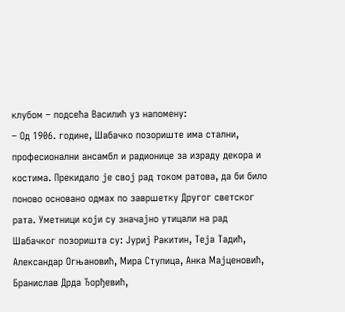клубом – подсећа Василић уз напомену:
– Од 1906. године, Шабачко позориште има стални, професионални ансамбл и радионице за израду декора и костима. Прекидало је свој рад током ратова, да би било поново основано одмах по завршетку Другог светског рата. Уметници који су значајно утицали на рад Шабачког позоришта су: Јуриј Ракитин, Теја Тадић, Александар Огњановић, Мира Ступица, Анка Мајценовић, Бранислав Дрда Ђорђевић,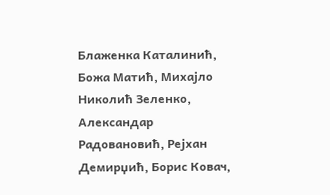Блаженка Каталинић, Божа Матић, Михајло Николић Зеленко, Александар Радовановић, Рејхан Демирџић, Борис Ковач,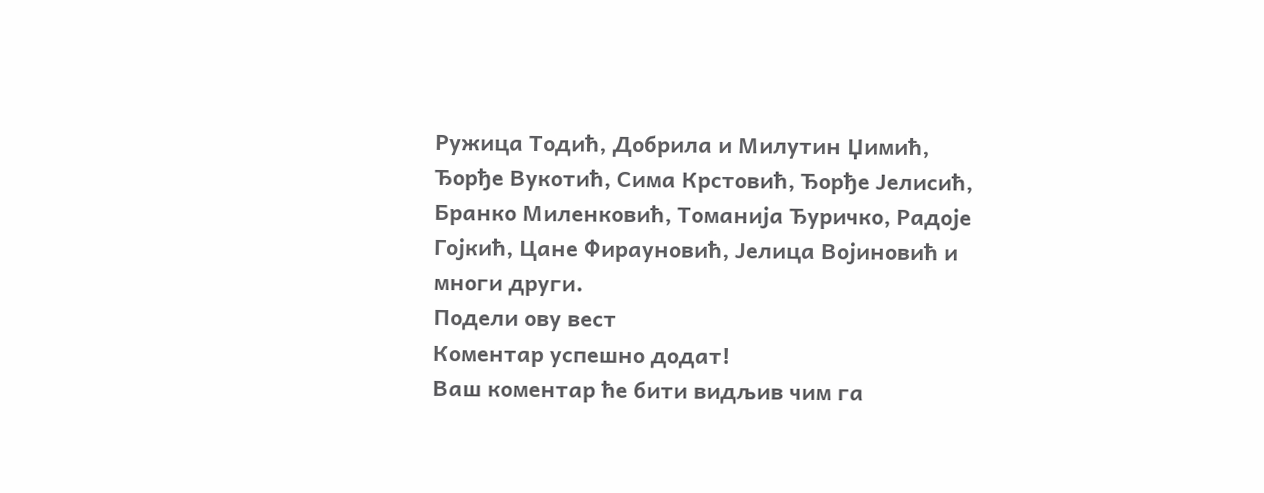Ружица Тодић, Добрила и Милутин Џимић, Ђорђе Вукотић, Сима Крстовић, Ђорђе Јелисић, Бранко Миленковић, Томанија Ђуричко, Радоје Гојкић, Цане Фирауновић, Јелица Војиновић и многи други.
Подели ову вест
Комeнтар успeшно додат!
Ваш комeнтар ћe бити видљив чим га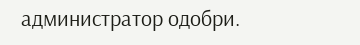администратор одобри.